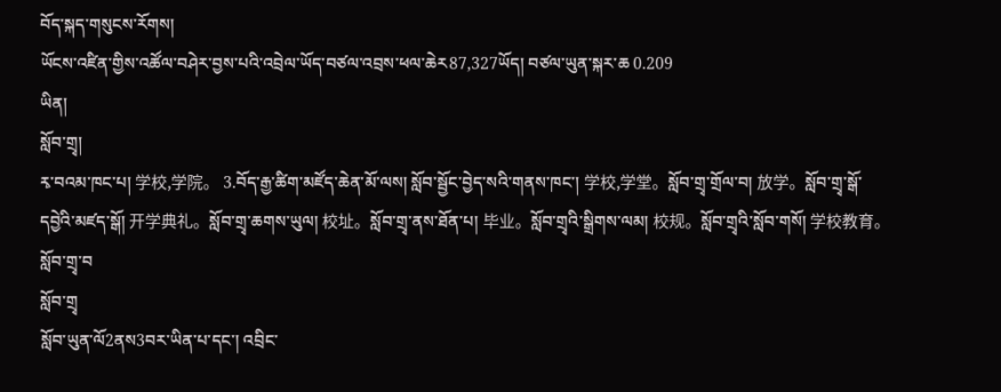བོད་སྐད་གསུངས་རོགས།
ཡོངས་འཛིན་གྱིས་འཚོལ་བཤེར་བྱས་པའི་འབྲེལ་ཡོད་བཙལ་འབྲས་ཕལ་ཆེར87,327ཡོད། བཙལ་ཡུན་སྐར་ཆ 0.209
ཡིན།
སློབ་གྲྭ།
རྭ་བའམ་ཁང་པ། 学校,学院。 3.བོད་རྒྱ་ཚིག་མཛོད་ཆེན་མོ་ལས། སློབ་སྦྱོང་བྱེད་སའི་གནས་ཁང་། 学校,学堂。སློབ་གྲྭ་གྲོལ་བ། 放学。སློབ་གྲྭ་སྒོ་དབྱེའི་མཛད་སྒོ། 开学典礼。སློབ་གྲྭ་ཆགས་ཡུལ། 校址。སློབ་གྲྭ་ནས་ཐོན་པ། 毕业。སློབ་གྲྭའི་སྒྲིགས་ལམ། 校规。སློབ་གྲྭའི་སློབ་གསོ། 学校教育。སློབ་གྲྭ་བ
སློབ་གྲྭ
སློབ་ཡུན་ལོ2ནས3བར་ཡིན་པ་དང་། འབྲིང་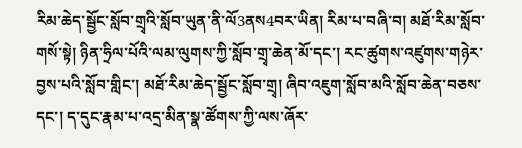རིམ་ཆེད་སྦྱོང་སློབ་གྲྭའི་སློབ་ཡུན་ནི་ལོ3ནས4བར་ཡིན། རིམ་པ་བཞི་བ། མཐོ་རིམ་སློབ་གསོ་སྟེ། ཉིན་ཧྲིལ་པོའི་ལམ་ལུགས་ཀྱི་སློབ་གྲྭ་ཆེན་མོ་དང་། རང་ཚུགས་འཛུགས་གཉེར་བྱས་པའི་སློབ་གླིང་། མཐོ་རིམ་ཆེད་སྦྱོང་སློབ་གྲྭ། ཞིབ་འཇུག་སློབ་མའི་སློབ་ཆེན་བཅས་དང་། ད་དུང་རྣམ་པ་འདྲ་མིན་སྣ་ཚོགས་ཀྱི་ལས་ཞོར་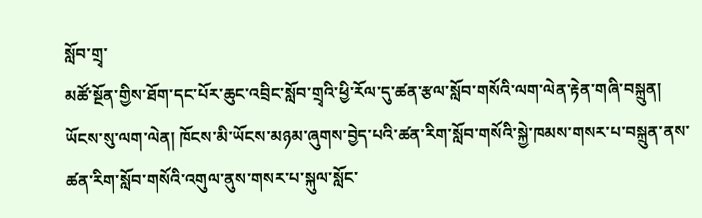སློབ་གྲྭ་
མཚོ་སྔོན་གྱིས་ཐོག་དང་པོར་ཆུང་འབྲིང་སློབ་གྲྭའི་ཕྱི་རོལ་དུ་ཚན་རྩལ་སློབ་གསོའི་ལག་ལེན་རྟེན་གཞི་བསྐྲུན།
ཡོངས་སུ་ལག་ལེན། ཁོངས་མི་ཡོངས་མཉམ་ཞུགས་བྱེད་པའི་ཚན་རིག་སློབ་གསོའི་སྐྱེ་ཁམས་གསར་པ་བསྐྲུན་ནས་ཚན་རིག་སློབ་གསོའི་འགུལ་ནུས་གསར་པ་སྐུལ་སློང་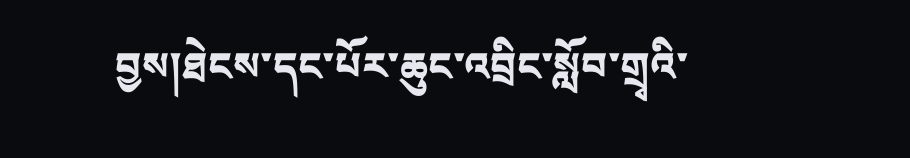བྱས།ཐེངས་དང་པོར་ཆུང་འབྲིང་སློབ་གྲྭའི་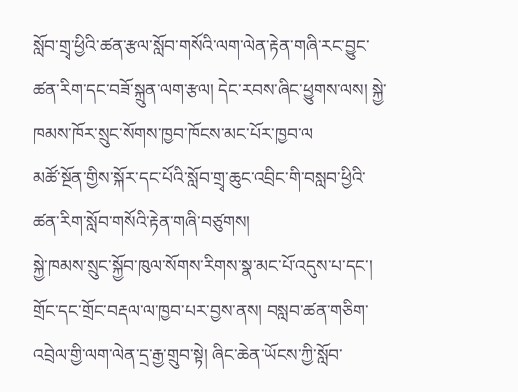སློབ་གྲྭ་ཕྱིའི་ཚན་རྩལ་སློབ་གསོའི་ལག་ལེན་རྟེན་གཞི་རང་བྱུང་ཚན་རིག་དང་བཟོ་སྐྲུན་ལག་རྩལ། དེང་རབས་ཞིང་ཕྱུགས་ལས། སྐྱེ་ཁམས་ཁོར་སྲུང་སོགས་ཁྱབ་ཁོངས་མང་པོར་ཁྱབ་ལ
མཚོ་སྔོན་གྱིས་སྐོར་དང་པོའི་སློབ་གྲྭ་ཆུང་འབྲིང་གི་བསླབ་ཕྱིའི་ཚན་རིག་སློབ་གསོའི་རྟེན་གཞི་བཙུགས།
སྐྱེ་ཁམས་སྲུང་སྐྱོབ་ཁུལ་སོགས་རིགས་སྣ་མང་པོ་འདུས་པ་དང་། གྲོང་དང་གྲོང་བརྡལ་ལ་ཁྱབ་པར་བྱས་ནས། བསླབ་ཚན་གཅིག་འབྲེལ་གྱི་ལག་ལེན་དྲ་རྒྱ་གྲུབ་སྟེ། ཞིང་ཆེན་ཡོངས་ཀྱི་སློབ་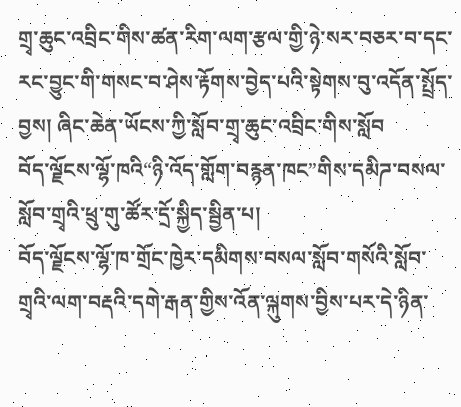གྲྭ་ཆུང་འབྲིང་གིས་ཚན་རིག་ལག་རྩལ་གྱི་ཉེ་སར་བཅར་བ་དང་རང་བྱུང་གི་གསང་བ་ཤེས་རྟོགས་བྱེད་པའི་སྟེགས་བུ་འདོན་སྤྲོད་བྱས། ཞིང་ཆེན་ཡོངས་ཀྱི་སློབ་གྲྭ་ཆུང་འབྲིང་གིས་སློབ
བོད་ལྗོངས་ལྷོ་ཁའི“ཉི་འོད་གློག་བརྙན་ཁང”གིས་དམིཌ་བསལ་སློབ་གྲྭའི་ཕྲུ་གུ་ཚོར་དྲོ་སྐྱིད་སྦྱིན་པ།
བོད་ལྗོངས་ལྷོ་ཁ་གྲོང་ཁྱེར་དམིགས་བསལ་སློབ་གསོའི་སློབ་གྲྭའི་ལག་བརྡའི་དགེ་རྒན་གྱིས་འོན་ལྐུགས་བྱིས་པར་དེ་ཉིན་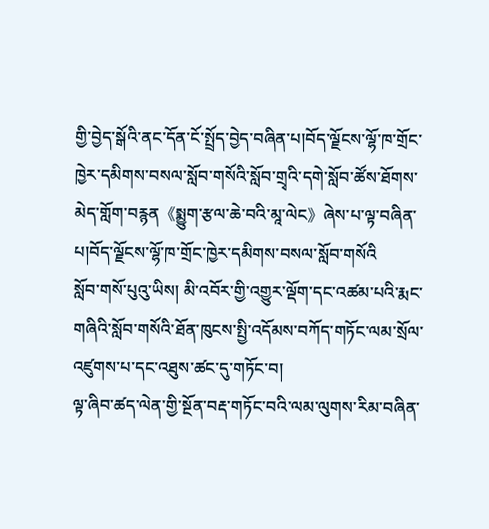གྱི་བྱེད་སྒོའི་ནང་དོན་ངོ་སྤྲོད་བྱེད་བཞིན་པ།བོད་ལྗོངས་ལྷོ་ཁ་གྲོང་ཁྱེར་དམིགས་བསལ་སློབ་གསོའི་སློབ་གྲྭའི་དགེ་སློབ་ཚོས་ཐོགས་མེད་གློག་བརྙན《སྨྱུག་རྩལ་ཆེ་བའི་མཱ་ལེང》ཞེས་པ་ལྟ་བཞིན་པ།བོད་ལྗོངས་ལྷོ་ཁ་གྲོང་ཁྱེར་དམིགས་བསལ་སློབ་གསོའི
སློབ་གསོ་པུའུ་ཡིས། མི་འབོར་གྱི་འགྱུར་ལྡོག་དང་འཚམ་པའི་རྨང་གཞིའི་སློབ་གསོའི་ཐོན་ཁུངས་སྤྱི་འདོམས་བཀོད་གཏོང་ལམ་སྲོལ་འཛུགས་པ་དང་འཐུས་ཚང་དུ་གཏོང་བ།
ལྟ་ཞིབ་ཚད་ལེན་གྱི་སྔོན་བརྡ་གཏོང་བའི་ལམ་ལུགས་རིམ་བཞིན་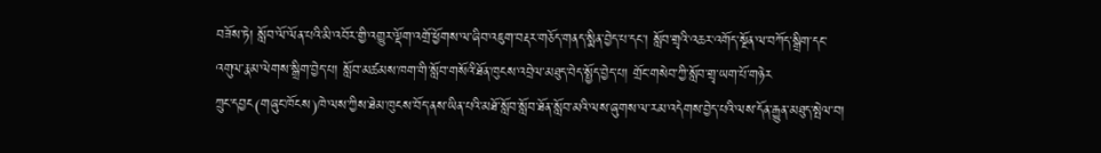བཟོས་ཏེ། སློབ་ལོ་ལོན་པའི་མི་འབོར་གྱི་འགྱུར་ལྡོག་འགྲོ་ཕྱོགས་ལ་ཞིབ་འཇུག་བརྡར་གཅོད་གནད་སྨིན་བྱེད་པ་དང་། སློབ་གྲྭའི་འཆར་འགོད་སྔོན་ལ་བཀོད་སྒྲིག་དང་འགུལ་རྣམ་ལེགས་སྒྲིག་བྱེད་པ། སློབ་མཚམས་ཁག་གི་སློབ་གསོའི་ཐོན་ཁུངས་འབྲེལ་མཐུད་བེད་སྤྱོད་བྱེད་པ། གྲོང་གསེབ་ཀྱི་སློབ་གྲྭ་ཡག་པོ་གཉེར
ཀྲུང་དབྱང(གཞུང་ཁོངས)ཁེ་ལས་ཀྱིས་ཐེམ་ཁུངས་བོད་ནས་ཡིན་པའི་མཐོ་སློབ་སློབ་ཐོན་སློབ་མའི་ལས་ཞུགས་ལ་རམ་འདེགས་བྱེད་པའི་ལས་དོན་རྒྱུན་མཐུད་སྤེལ་བ།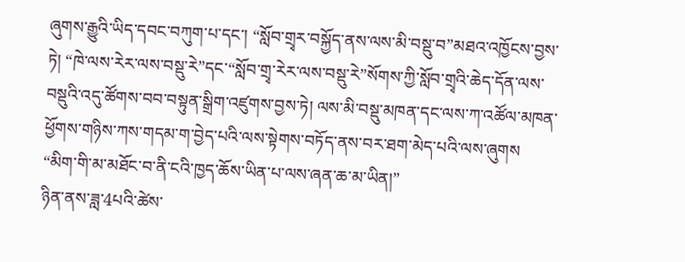ཞུགས་རྒྱུའི་ཡིད་དབང་བཀུག་པ་དང་། “སློབ་གྲྭར་བསྐྱོད་ནས་ལས་མི་བསྡུ་བ”མཐའ་འཁྱོངས་བྱས་ཏེ། “ཁེ་ལས་རེར་ལས་བསྡུ་རེ”དང་“སློབ་གྲྭ་རེར་ལས་བསྡུ་རེ”སོགས་ཀྱི་སློབ་གྲྭའི་ཆེད་དོན་ལས་བསྡུའི་འདུ་ཚོགས་བབ་བསྟུན་སྒྲིག་འཛུགས་བྱས་ཏེ། ལས་མི་བསྡུ་མཁན་དང་ལས་ཀ་འཚོལ་མཁན་ཕྱོགས་གཉིས་ཀས་གདམ་ག་བྱེད་པའི་ལས་སྟེགས་བཏོད་ནས་བར་ཐག་མེད་པའི་ལས་ཞུགས
“མིག་གི་མ་མཐོང་བ་ནི་ངའི་ཁྱད་ཆོས་ཡིན་པ་ལས་ཞན་ཆ་མ་ཡིན།”
ཉིན་ནས་ཟླ་4པའི་ཚེས་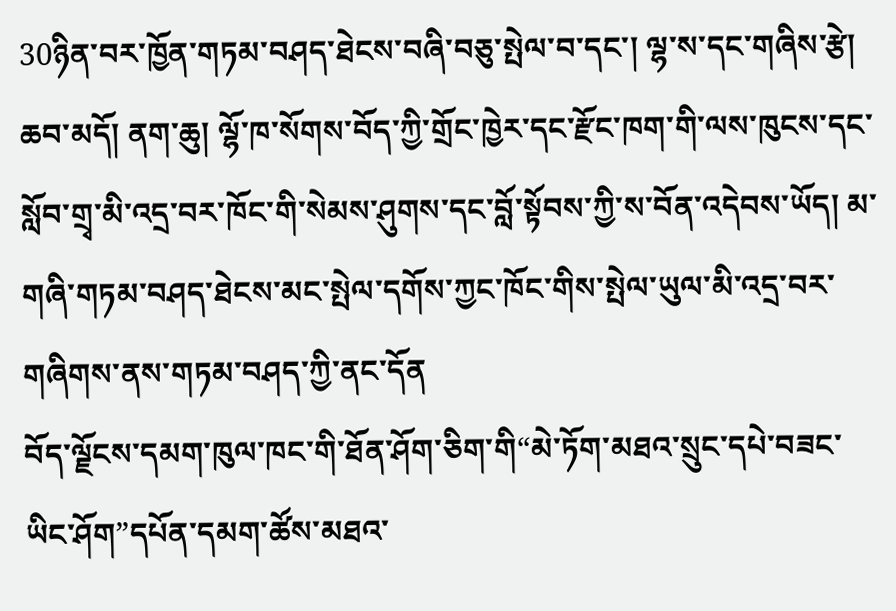30ཉིན་བར་ཁྱོན་གཏམ་བཤད་ཐེངས་བཞི་བཅུ་སྤེལ་བ་དང་། ལྷ་ས་དང་གཞིས་རྩེ། ཆབ་མདོ། ནག་ཆུ། ལྷོ་ཁ་སོགས་བོད་ཀྱི་གྲོང་ཁྱེར་དང་རྫོང་ཁག་གི་ལས་ཁུངས་དང་སློབ་གྲྭ་མི་འདྲ་བར་ཁོང་གི་སེམས་ཤུགས་དང་བློ་སྟོབས་ཀྱི་ས་བོན་འདེབས་ཡོད། མ་གཞི་གཏམ་བཤད་ཐེངས་མང་སྤེལ་དགོས་ཀྱང་ཁོང་གིས་སྤེལ་ཡུལ་མི་འདྲ་བར་གཞིགས་ནས་གཏམ་བཤད་ཀྱི་ནང་དོན
བོད་ལྗོངས་དམག་ཁུལ་ཁང་གི་ཐོན་ཤོག་ཅིག་གི“མེ་ཏོག་མཐའ་སྲུང་དཔེ་བཟང་ཡིང་ཤོག”དཔོན་དམག་ཚོས་མཐའ་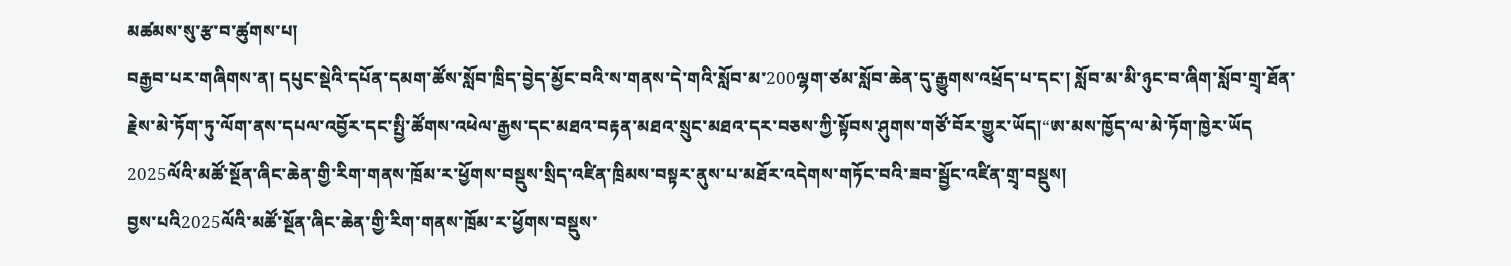མཚམས་སུ་རྩ་བ་ཚུགས་པ།
བརྒྱབ་པར་གཞིགས་ན། དཔུང་སྡེའི་དཔོན་དམག་ཚོས་སློབ་ཁྲིད་བྱེད་མྱོང་བའི་ས་གནས་དེ་གའི་སློབ་མ་200ལྷག་ཙམ་སློབ་ཆེན་དུ་རྒྱུགས་འཕྲོད་པ་དང་། སློབ་མ་མི་ཉུང་བ་ཞིག་སློབ་གྲྭ་ཐོན་རྗེས་མེ་ཏོག་ཏུ་ལོག་ནས་དཔལ་འབྱོར་དང་སྤྱི་ཚོགས་འཕེལ་རྒྱས་དང་མཐའ་བརྟན་མཐའ་སྲུང་མཐའ་དར་བཅས་ཀྱི་སྟོབས་ཤུགས་གཙོ་བོར་གྱུར་ཡོད།“ཨ་མས་ཁྱོད་ལ་མེ་ཏོག་ཁྱེར་ཡོད
2025ལོའི་མཚོ་སྔོན་ཞིང་ཆེན་གྱི་རིག་གནས་ཁྲོམ་ར་ཕྱོགས་བསྡུས་སྲིད་འཛིན་ཁྲིམས་བསྟར་ནུས་པ་མཐོར་འདེགས་གཏོང་བའི་ཟབ་སྦྱོང་འཛིན་གྲྭ་བསྡུས།
བྱས་པའི2025ལོའི་མཚོ་སྔོན་ཞིང་ཆེན་གྱི་རིག་གནས་ཁྲོམ་ར་ཕྱོགས་བསྡུས་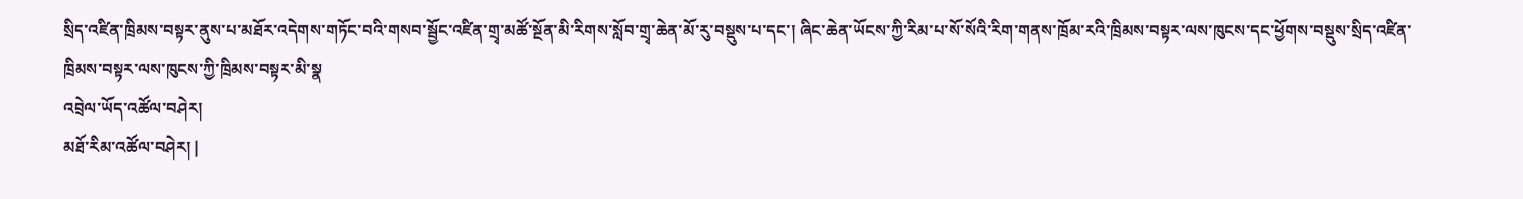སྲིད་འཛིན་ཁྲིམས་བསྟར་ནུས་པ་མཐོར་འདེགས་གཏོང་བའི་གསབ་སྦྱོང་འཛིན་གྲྭ་མཚོ་སྔོན་མི་རིགས་སློབ་གྲྭ་ཆེན་མོ་རུ་བསྡུས་པ་དང་། ཞིང་ཆེན་ཡོངས་ཀྱི་རིམ་པ་སོ་སོའི་རིག་གནས་ཁྲོམ་རའི་ཁྲིམས་བསྟར་ལས་ཁུངས་དང་ཕྱོགས་བསྡུས་སྲིད་འཛིན་ཁྲིམས་བསྟར་ལས་ཁུངས་ཀྱི་ཁྲིམས་བསྟར་མི་སྣ
འབྲེལ་ཡོད་འཚོལ་བཤེར།
མཐོ་རིམ་འཚོལ་བཤེར། |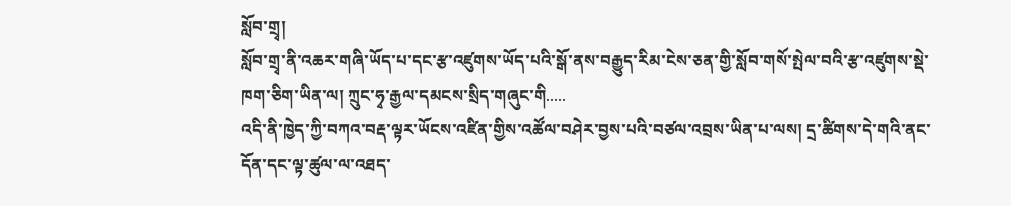སློབ་གྲྭ།
སློབ་གྲྭ་ནི་འཆར་གཞི་ཡོད་པ་དང་རྩ་འཛུགས་ཡོད་པའི་སྒོ་ནས་བརྒྱུད་རིམ་ངེས་ཅན་གྱི་སློབ་གསོ་སྤེལ་བའི་རྩ་འཛུགས་སྡེ་ཁག་ཅིག་ཡིན་ལ། ཀྲུང་ཧྭ་རྒྱལ་དམངས་སྲིད་གཞུང་གི.....
འདི་ནི་ཁྱེད་ཀྱི་བཀའ་བརྡ་ལྟར་ཡོངས་འཛིན་གྱིས་འཚོལ་བཤེར་བྱས་པའི་བཙལ་འབྲས་ཡིན་པ་ལས། དྲ་ཚིགས་དེ་གའི་ནང་དོན་དང་ལྟ་ཚུལ་ལ་འཐད་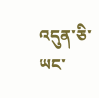འདུན་ཅི་ཡང་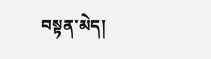བསྟན་མེད།